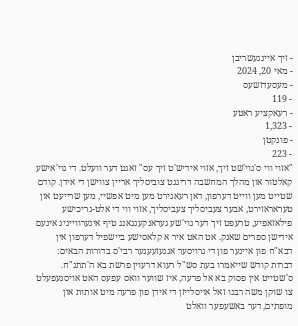- זיך איינגעשריבן
- מאי 20, 2024
- מעסעדזשעס
- 119
- רעאקציע ראטע
- 1,323
- פונקטן
- 223
"אזוי ווי ס'גוי'שט זיך, אזוי אידיש'ט זיך עס" זאגט דער וועלט. די גוי'אישע קאלטור און מהלך המחשבה דרינגט צוביסליך אריין צווישן די אידן. קודם שטייט מען ווייט דערפון, דאן רעאגירט מען מיט אפשיי, מען שרייעט און טעראראזירט, אבער צעביסליך צעביסליך, אזוי ווי די אלט-גריכישע פילאזאפיע, טרעפט זיך דער גוי'שע געדאנקענגאנג טיף אינערווייניג אינעם אידישן ספרים שאנק. אט האט איר א קלאסישע ביישפיל דערפון אין דבא"ח פון איינער פון די גרויסער אנגעזעענער רבי'ס בדורות הבאים:
דברות קודש שייאמרו בעת סש"ל רעוא דרעוין פרשת בא ה'תתנ"ח.
ס'שטייט אין פסוק בא אל פרעה, איז שווער וואס עפעס האט אויסגעפעלט צו שוקן משה רבנו זאל אויסלייזן די אידן פון פרעה מיט אותות און מופתים, דער באשעפער וואלט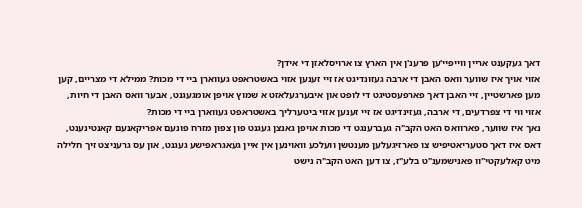דאך געקענט אריין ווייפיי'ען פרענ'ן אין הארץ צו ארויסלאזן די אידן?
אזוי אויך איז שווער וואס האבן די ארבה געזונדיגט אז זיי זענען אזוי באשטראפט געווארן ביי די מכות? ממילא די מצריים, קען מען פארשטיין, זיי האבן דאך פארפעסטיגט די לופט און איבערגעלאזט א שמוץ אויפן אומגעגנט, אבער וואס האבן די חיות, אזוי ווי די צפרדעים, די ארבה, געזינדיגט אז זיי זענען אזוי ביטערליך באשטראפט געווארן ביי די מכות?
נאך איז שווער, פארוואס האט הקב"ה געברענגט די מכות אויפן גאנצן געגנט פון צפון מזרח פונעם אפריקאנעם קאנטינענט, דאס איז דאך סטעריאטיפיש צו פארזיגעלען מענטשן וועלכע וואוינען אין איין געאגראפישע געגנט, און עס גרעניצט זיך חלילה מיט קאלעקטי"וו פאנישמענ"ט בלע"ז, צו דען האט הקב"ה נישט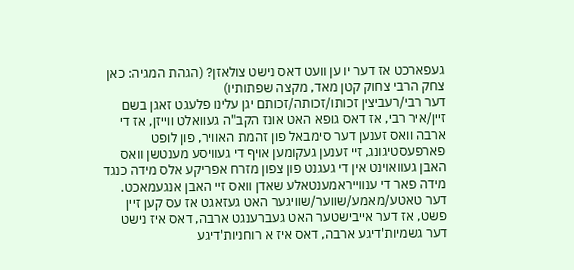געפארכט אז דער יו ען וועט דאס נישט צולאזן? (הגהת המגיה: כאן צחק הרבי צחוק קטן מאד, מקצה שפתותיו)
דער רבי/רעביצין זכותו/זכותה/זכותם יגן עלינו פלעגט זאגן בשם זיין/איר רבי, אז דאס גופא האט אונז הקב"ה געוואלט ווייזן, אז די ארבה וואס זענען דער סימבאל פון זהמת האוויר, פון לופט פארפעסטיגונג, זיי זענען געקומען אויף די געוויסע מענטשן וואס האבן געוואוינט אין די געגנט פון צפון מזרח אפריקע אלס מידה כנגד מידה פאר די ענווייראמענטאלע שאדן וואס זיי האבן אנגעמאכט.
דער טאטע/מאמע/שווער/שוויגער האט געזאגט אז עס קען זיין פשט, אז דער אייבישטער האט געברענגט ארבה, דאס איז נישט דער גשמיות'דיגע ארבה, דאס איז א רוחניות'דיגע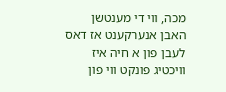מכה, ווי די מענטשן האבן אנערקענט אז דאס לעבן פון א חיה איז וויכטיג פונקט ווי פון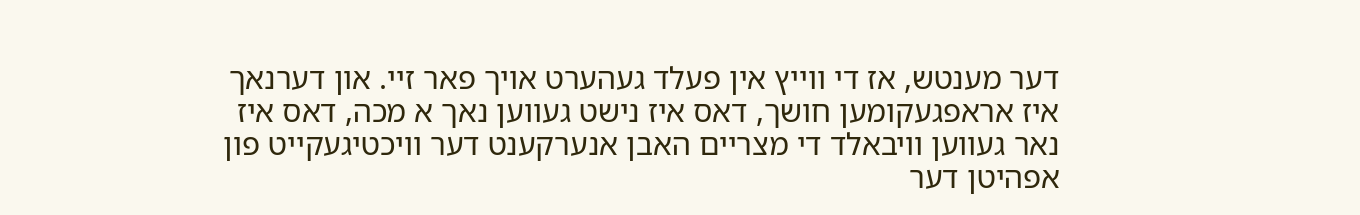דער מענטש, אז די ווייץ אין פעלד געהערט אויך פאר זיי. און דערנאך איז אראפגעקומען חושך, דאס איז נישט געווען נאך א מכה, דאס איז נאר געווען וויבאלד די מצריים האבן אנערקענט דער וויכטיגעקייט פון אפהיטן דער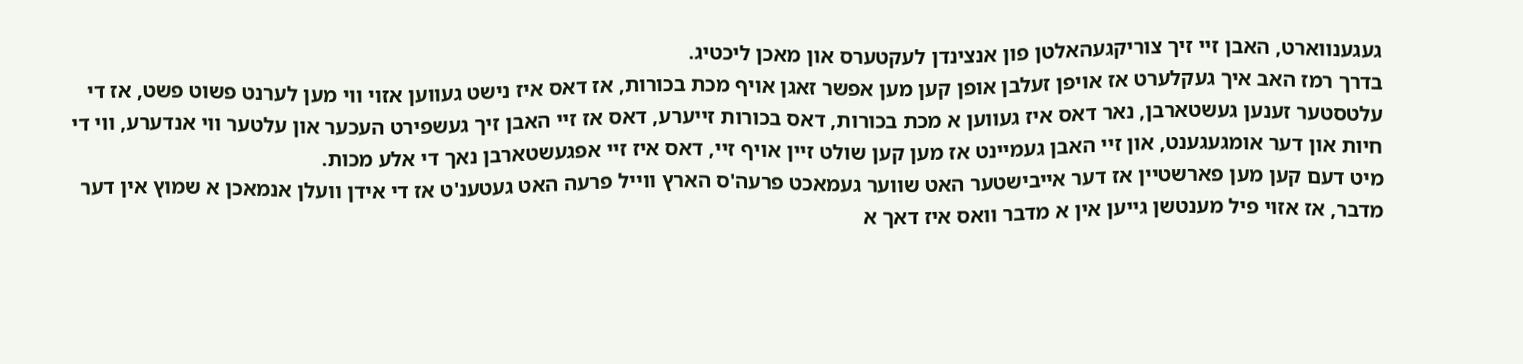געגענווארט, האבן זיי זיך צוריקגעהאלטן פון אנצינדן לעקטערס און מאכן ליכטיג.
בדרך רמז האב איך געקלערט אז אויפן זעלבן אופן קען מען אפשר זאגן אויף מכת בכורות, אז דאס איז נישט געווען אזוי ווי מען לערנט פשוט פשט, אז די עלטסטער זענען געשטארבן, נאר דאס איז געווען א מכת בכורות, דאס בכורות זייערע, דאס אז זיי האבן זיך געשפירט העכער און עלטער ווי אנדערע, ווי די חיות און דער אומגעגענט, און זיי האבן געמיינט אז מען קען שולט זיין אויף זיי, דאס איז זיי אפגעשטארבן נאך די אלע מכות.
מיט דעם קען מען פארשטיין אז דער אייבישטער האט שווער געמאכט פרעה'ס הארץ ווייל פרעה האט געטענ'ט אז די אידן וועלן אנמאכן א שמוץ אין דער מדבר, אז אזוי פיל מענטשן גייען אין א מדבר וואס איז דאך א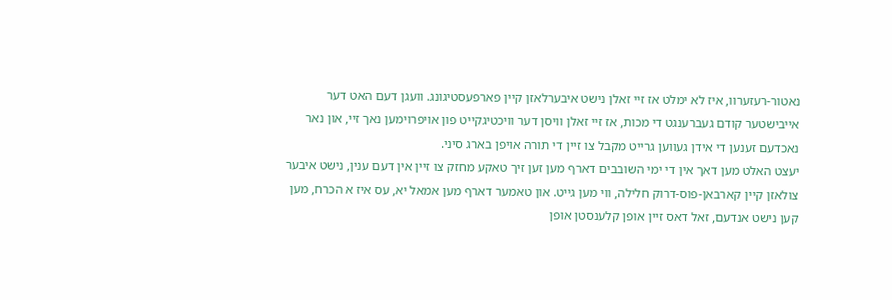נאטור-רעזערוו, איז לא ימלט אז זיי זאלן נישט איבערלאזן קיין פארפעסטיגונג. וועגן דעם האט דער אייבישטער קודם געברענגט די מכות, אז זיי זאלן וויסן דער וויכטיגקייט פון אויפרוימען נאך זיי, און נאר נאכדעם זענען די אידן געווען גרייט מקבל צו זיין די תורה אויפן בארג סיני.
יעצט האלט מען דאך אין די ימי השובבים דארף מען זען זיך טאקע מחזק צו זיין אין דעם ענין, נישט איבער צולאזן קיין קארבאן-פוס-דרוק חלילה, ווי מען גייט. און טאמער דארף מען אמאל יא, עס איז א הכרח, מען קען נישט אנדעם, זאל דאס זיין אופן קלענסטן אופן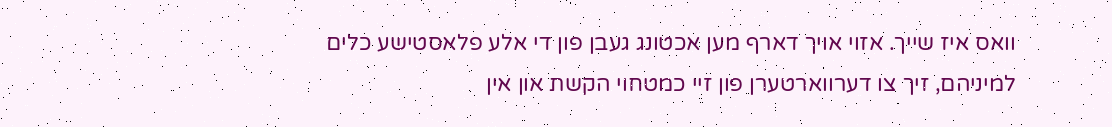וואס איז שייך. אזוי אויך דארף מען אכטונג געבן פון די אלע פלאסטישע כלים למיניהם, זיך צו דערווארטערן פון זיי כמטחוי הקשת און אין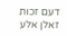דעם זכות זאלן אלע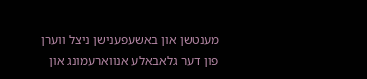מענטשן און באשעפענישן ניצל ווערן פון דער גלאבאלע אנווארעמונג און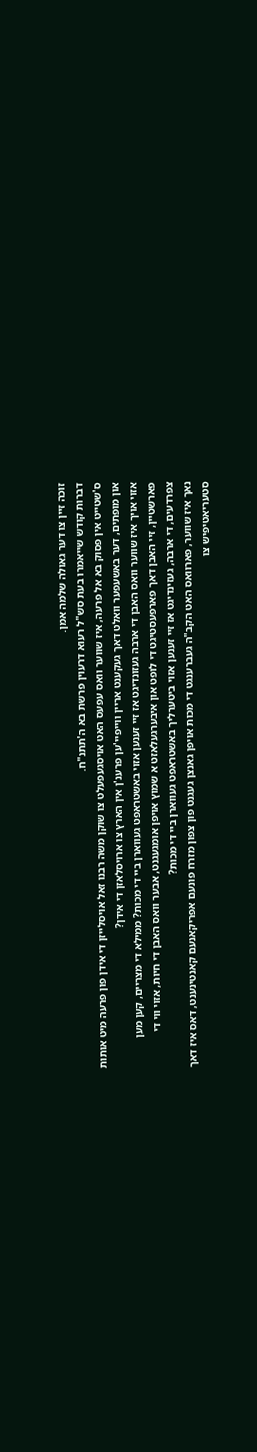זוכה זיין צו דער גאולה שלמה אמן.
דברות קודש שייאמרו בעת סש"ל רעוא דרעוין פרשת בא ה'תתנ"ח.
ס'שטייט אין פסוק בא אל פרעה, איז שווער וואס עפעס האט אויסגעפעלט צו שוקן משה רבנו זאל אויסלייזן די אידן פון פרעה מיט אותות און מופתים, דער באשעפער וואלט דאך געקענט אריין ווייפיי'ען פרענ'ן אין הארץ צו ארויסלאזן די אידן?
אזוי אויך איז שווער וואס האבן די ארבה געזונדיגט אז זיי זענען אזוי באשטראפט געווארן ביי די מכות? ממילא די מצריים, קען מען פארשטיין, זיי האבן דאך פארפעסטיגט די לופט און איבערגעלאזט א שמוץ אויפן אומגעגנט, אבער וואס האבן די חיות, אזוי ווי די צפרדעים, די ארבה, געזינדיגט אז זיי זענען אזוי ביטערליך באשטראפט געווארן ביי די מכות?
נאך איז שווער, פארוואס האט הקב"ה געברענגט די מכות אויפן גאנצן געגנט פון צפון מזרח פונעם אפריקאנעם קאנטינענט, דאס איז דאך סטעריאטיפיש צו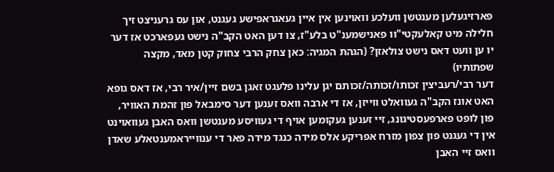פארזיגעלען מענטשן וועלכע וואוינען אין איין געאגראפישע געגנט, און עס גרעניצט זיך חלילה מיט קאלעקטי"וו פאנישמענ"ט בלע"ז, צו דען האט הקב"ה נישט געפארכט אז דער יו ען וועט דאס נישט צולאזן? (הגהת המגיה: כאן צחק הרבי צחוק קטן מאד, מקצה שפתותיו)
דער רבי/רעביצין זכותו/זכותה/זכותם יגן עלינו פלעגט זאגן בשם זיין/איר רבי, אז דאס גופא האט אונז הקב"ה געוואלט ווייזן, אז די ארבה וואס זענען דער סימבאל פון זהמת האוויר, פון לופט פארפעסטיגונג, זיי זענען געקומען אויף די געוויסע מענטשן וואס האבן געוואוינט אין די געגנט פון צפון מזרח אפריקע אלס מידה כנגד מידה פאר די ענווייראמענטאלע שאדן וואס זיי האבן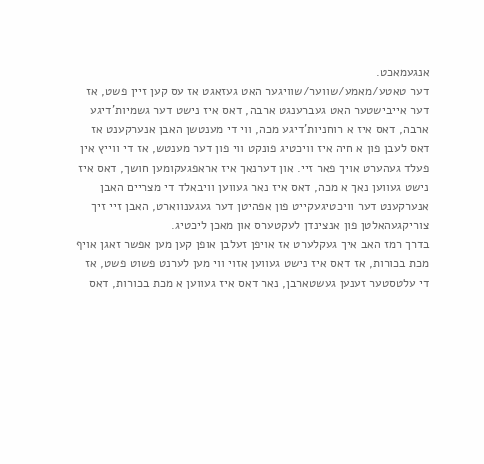אנגעמאכט.
דער טאטע/מאמע/שווער/שוויגער האט געזאגט אז עס קען זיין פשט, אז דער אייבישטער האט געברענגט ארבה, דאס איז נישט דער גשמיות'דיגע ארבה, דאס איז א רוחניות'דיגע מכה, ווי די מענטשן האבן אנערקענט אז דאס לעבן פון א חיה איז וויכטיג פונקט ווי פון דער מענטש, אז די ווייץ אין פעלד געהערט אויך פאר זיי. און דערנאך איז אראפגעקומען חושך, דאס איז נישט געווען נאך א מכה, דאס איז נאר געווען וויבאלד די מצריים האבן אנערקענט דער וויכטיגעקייט פון אפהיטן דער געגענווארט, האבן זיי זיך צוריקגעהאלטן פון אנצינדן לעקטערס און מאכן ליכטיג.
בדרך רמז האב איך געקלערט אז אויפן זעלבן אופן קען מען אפשר זאגן אויף מכת בכורות, אז דאס איז נישט געווען אזוי ווי מען לערנט פשוט פשט, אז די עלטסטער זענען געשטארבן, נאר דאס איז געווען א מכת בכורות, דאס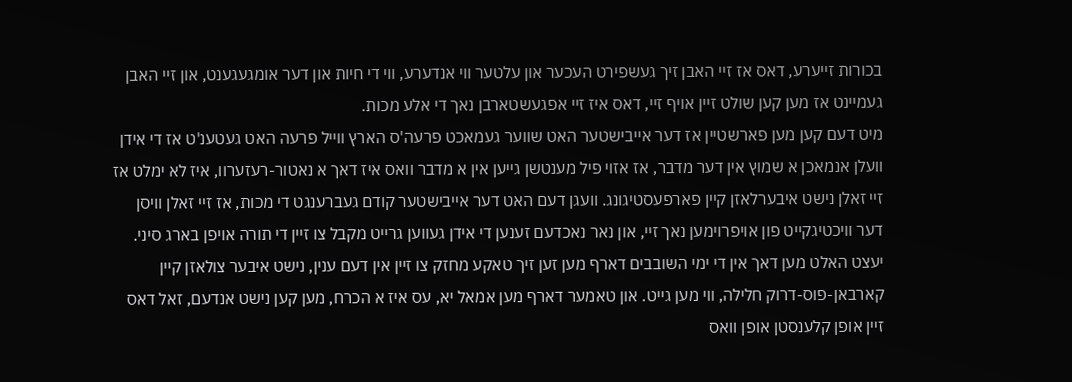בכורות זייערע, דאס אז זיי האבן זיך געשפירט העכער און עלטער ווי אנדערע, ווי די חיות און דער אומגעגענט, און זיי האבן געמיינט אז מען קען שולט זיין אויף זיי, דאס איז זיי אפגעשטארבן נאך די אלע מכות.
מיט דעם קען מען פארשטיין אז דער אייבישטער האט שווער געמאכט פרעה'ס הארץ ווייל פרעה האט געטענ'ט אז די אידן וועלן אנמאכן א שמוץ אין דער מדבר, אז אזוי פיל מענטשן גייען אין א מדבר וואס איז דאך א נאטור-רעזערוו, איז לא ימלט אז זיי זאלן נישט איבערלאזן קיין פארפעסטיגונג. וועגן דעם האט דער אייבישטער קודם געברענגט די מכות, אז זיי זאלן וויסן דער וויכטיגקייט פון אויפרוימען נאך זיי, און נאר נאכדעם זענען די אידן געווען גרייט מקבל צו זיין די תורה אויפן בארג סיני.
יעצט האלט מען דאך אין די ימי השובבים דארף מען זען זיך טאקע מחזק צו זיין אין דעם ענין, נישט איבער צולאזן קיין קארבאן-פוס-דרוק חלילה, ווי מען גייט. און טאמער דארף מען אמאל יא, עס איז א הכרח, מען קען נישט אנדעם, זאל דאס זיין אופן קלענסטן אופן וואס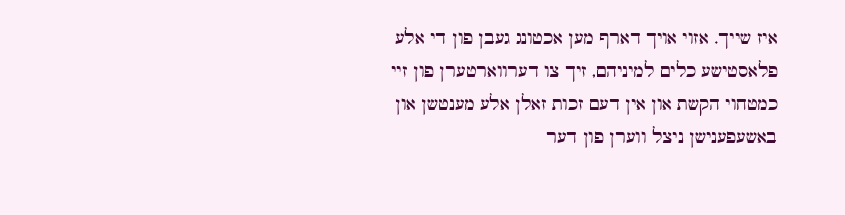איז שייך. אזוי אויך דארף מען אכטונג געבן פון די אלע פלאסטישע כלים למיניהם, זיך צו דערווארטערן פון זיי כמטחוי הקשת און אין דעם זכות זאלן אלע מענטשן און באשעפענישן ניצל ווערן פון דער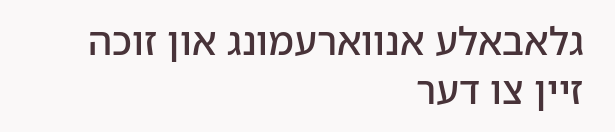גלאבאלע אנווארעמונג און זוכה זיין צו דער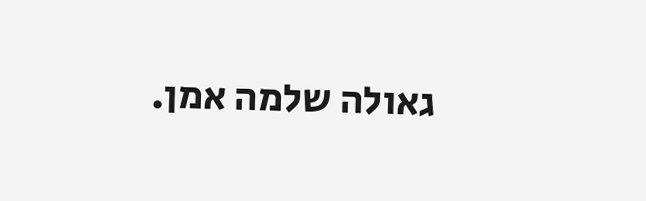גאולה שלמה אמן.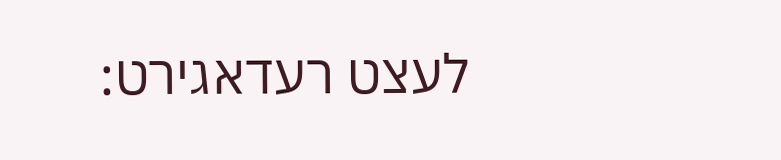לעצט רעדאגירט: